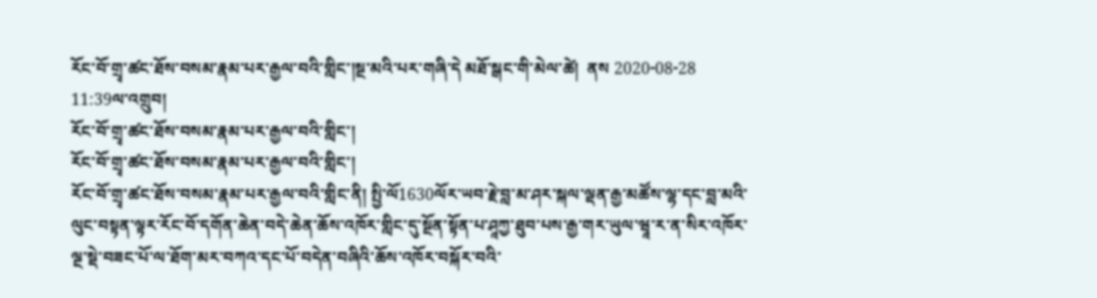རོང་བོ་གྲྭ་ཚང་ཐོས་བསམ་རྣམ་པར་རྒྱལ་བའི་གླིང་།སྔ་མའི་པར་གཞི་དེ མཐོ་སྒང་གི་མེལ་ཚེ།  ནས 2020-08-28 11:39ལ་འགྲུབ།
རོང་བོ་གྲྭ་ཚང་ཐོས་བསམ་རྣམ་པར་རྒྱལ་བའི་གླིང་།
རོང་བོ་གྲྭ་ཚང་ཐོས་བསམ་རྣམ་པར་རྒྱལ་བའི་གླིང་།
རོང་བོ་གྲྭ་ཚང་ཐོས་བསམ་རྣམ་པར་རྒྱལ་བའི་གླིང་ནི། སྤྱི་ལོ1630ལོར་ཡབ་རྗེ་བླ་མ་ཤར་སྐལ་ལྡན་རྒྱ་མཚོས་ལྷ་དང་བླ་མའི་ལུང་བསྟན་ལྟར་རོང་བོ་དགོན་ཆེན་བདེ་ཆེན་ཆོས་འཁོར་གླིང་དུ་སྔོན་སྟོན་པ་ཤཱཀྱ་ཐུབ་པས་རྒྱ་གར་ཡུལ་ཝཱ་ར་ན་སིར་འཁོར་ལྔ་སྡེ་བཟང་པོ་ལ་ཐོག་མར་བཀའ་དང་པོ་བདེན་བཞིའི་ཆོས་འཁོར་བསྐོར་བའི་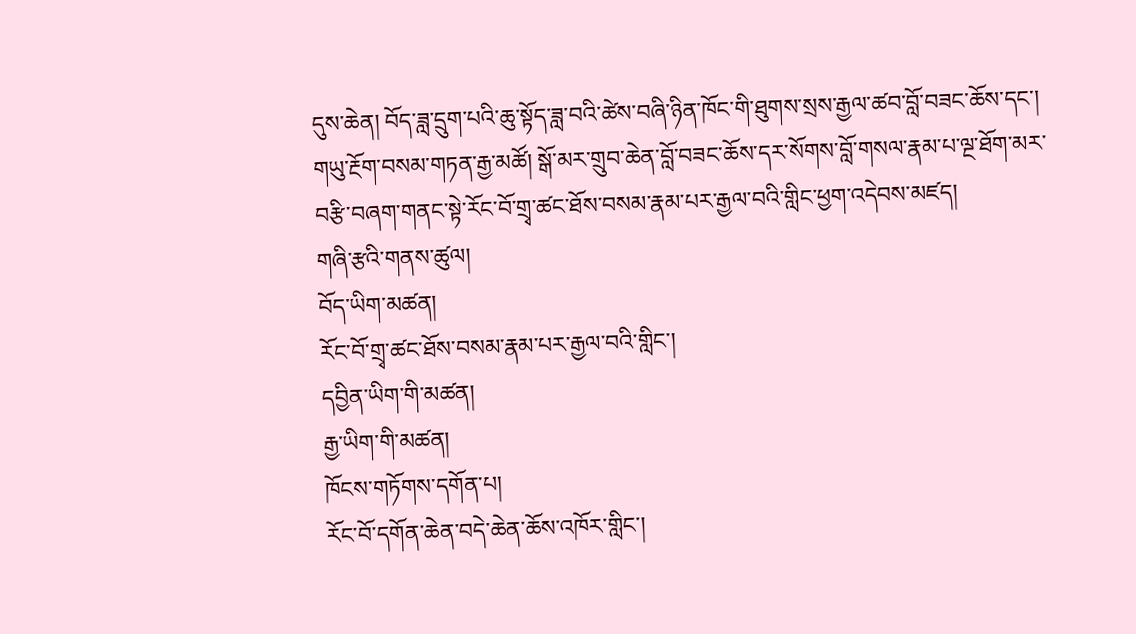དུས་ཆེན། བོད་ཟླ་དྲུག་པའི་ཆུ་སྟོད་ཟླ་བའི་ཚེས་བཞི་ཉིན་ཁོང་གི་ཐུགས་སྲས་རྒྱལ་ཚབ་བློ་བཟང་ཆོས་དང་། གཡུ་རྔོག་བསམ་གཏན་རྒྱ་མཚོ། སྒོ་མར་གྲུབ་ཆེན་བློ་བཟང་ཆོས་དར་སོགས་བློ་གསལ་རྣམ་པ་ལྔ་ཐོག་མར་བརྩི་བཞག་གནང་སྟེ་རོང་བོ་གྲྭ་ཚང་ཐོས་བསམ་རྣམ་པར་རྒྱལ་བའི་གླིང་ཕྱག་འདེབས་མཛད།
གཞི་རྩའི་གནས་ཚུལ།
བོད་ཡིག་མཚན།
རོང་བོ་གྲྭ་ཚང་ཐོས་བསམ་རྣམ་པར་རྒྱལ་བའི་གླིང་།
དབྱིན་ཡིག་གི་མཚན།
རྒྱ་ཡིག་གི་མཚན།
ཁོངས་གཏོགས་དགོན་པ།
རོང་བོ་དགོན་ཆེན་བདེ་ཆེན་ཆོས་འཁོར་གླིང་།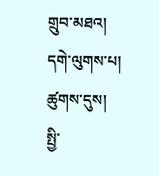གྲུབ་མཐའ།
དགེ་ལུགས་པ།
ཚུགས་དུས།
སྤྱི་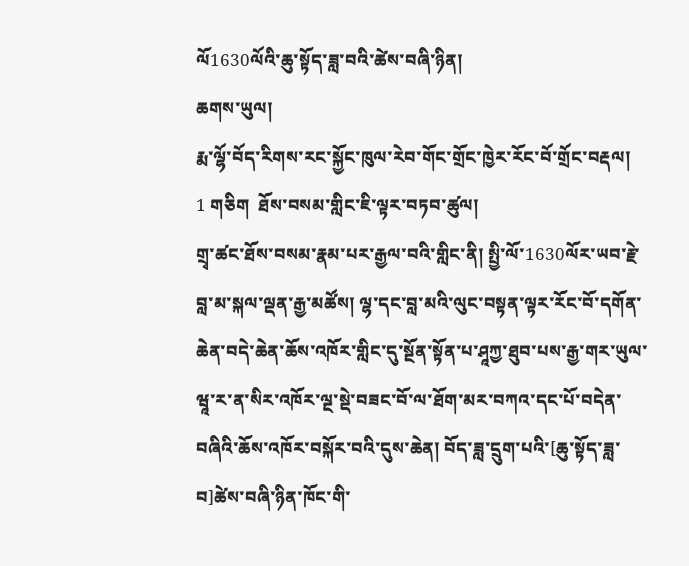ལོ1630ལོའི་ཆུ་སྟོད་ཟླ་བའི་ཚེས་བཞི་ཉིན།
ཆགས་ཡུལ།
རྨ་ལྷོ་བོད་རིགས་རང་སྐྱོང་ཁུལ་རེབ་གོང་གྲོང་ཁྱེར་རོང་བོ་གྲོང་བརྡལ།
1 གཅིག  ཐོས་བསམ་གླིང་ཇི་ལྟར་བཏབ་ཚུལ།
གྲྭ་ཚང་ཐོས་བསམ་རྣམ་པར་རྒྱལ་བའི་གླིང་ནི། སྤྱི་ལོ་1630ལོར་ཡབ་རྗེ་བླ་མ་སྐལ་ལྡན་རྒྱ་མཚོས། ལྷ་དང་བླ་མའི་ལུང་བསྟན་ལྟར་རོང་བོ་དགོན་ཆེན་བདེ་ཆེན་ཆོས་འཁོར་གླིང་དུ་སྔོན་སྟོན་པ་ཤཱཀྱ་ཐུབ་པས་རྒྱ་གར་ཡུལ་ཝཱ་ར་ན་སིར་འཁོར་ལྔ་སྡེ་བཟང་བོ་ལ་ཐོག་མར་བཀའ་དང་པོ་བདེན་བཞིའི་ཆོས་འཁོར་བསྐོར་བའི་དུས་ཆེན། བོད་ཟླ་དྲུག་པའི་[ཆུ་སྟོད་ཟླ་བ]ཚེས་བཞི་ཉིན་ཁོང་གི་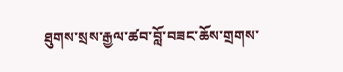ཐུགས་སྲས་རྒྱལ་ཚབ་བློ་བཟང་ཆོས་གྲགས་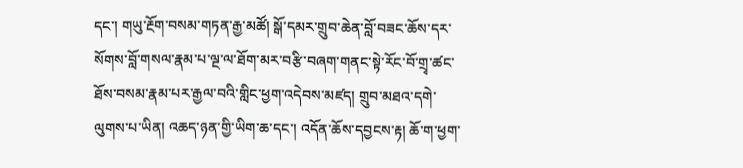དང་། གཡུ་རྔོག་བསམ་གཏན་རྒྱ་མཚོ། སྒོ་དམར་གྲུབ་ཆེན་བློ་བཟང་ཆོས་དར་སོགས་བློ་གསལ་རྣམ་པ་ལྔ་ལ་ཐོག་མར་བརྩི་བཞག་གནང་སྟེ་རོང་བོ་གྲྭ་ཚང་ཐོས་བསམ་རྣམ་པར་རྒྱལ་བའི་གླིང་ཕྱག་འདེབས་མཛད། གྲུབ་མཐའ་དགེ་ལུགས་པ་ཡིན། འཆད་ཉན་གྱི་ཡིག་ཆ་དང་། འདོན་ཆོས་དབྱངས་རྟ། ཆོ་ག་ཕྱག་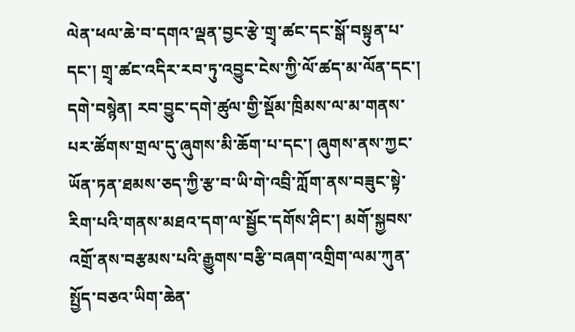ལེན་ཕལ་ཆེ་བ་དགའ་ལྡན་བྱང་རྩེ་གྲྭ་ཚང་དང་སྒོ་བསྟུན་པ་དང་། གྲྭ་ཚང་འདིར་རབ་ཏུ་འབྱུང་ངེས་ཀྱི་ལོ་ཚད་མ་ལོན་དང་། དགེ་བསྙེན། རབ་བྱུང་དགེ་ཚུལ་གྱི་སྡོམ་ཁྲིམས་ལ་མ་གནས་པར་ཚོགས་གྲལ་དུ་ཞུགས་མི་ཆོག་པ་དང་། ཞུགས་ནས་ཀྱང་ཡོན་ཏན་ཐམས་ཅད་ཀྱི་རྩ་བ་ཡི་གེ་འབྲི་ཀློག་ནས་བཟུང་སྟེ་རིག་པའི་གནས་མཐའ་དག་ལ་སྦྱོང་དགོས་ཤིང་། མགོ་སྐྱབས་འགྲོ་ནས་བརྩམས་པའི་རྒྱུགས་བརྩི་བཞག་འགྲིག་ལམ་ཀུན་སྤྱོད་བཅའ་ཡིག་ཆེན་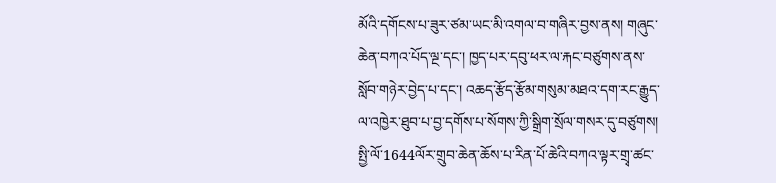མོའི་དགོངས་པ་ཟུར་ཙམ་ཡང་མི་འགལ་བ་གཞིར་བྱས་ནས། གཞུང་ཆེན་བཀའ་པོད་ལྔ་དང་། ཁྱད་པར་དབུ་ཕར་ལ་རྐང་བཙུགས་ནས་སློབ་གཉེར་བྱེད་པ་དང་། འཆད་རྩོད་རྩོམ་གསུམ་མཐའ་དག་རང་རྒྱུད་ལ་འཁྱེར་ཐུབ་པ་བྱ་དགོས་པ་སོགས་ཀྱི་སྒྲིག་སྲོལ་གསར་དུ་བཙུགས། སྤྱི་ལོ་1644ལོར་གྲུབ་ཆེན་ཆོས་པ་རིན་པོ་ཆེའི་བཀའ་ལྟར་གྲྭ་ཚང་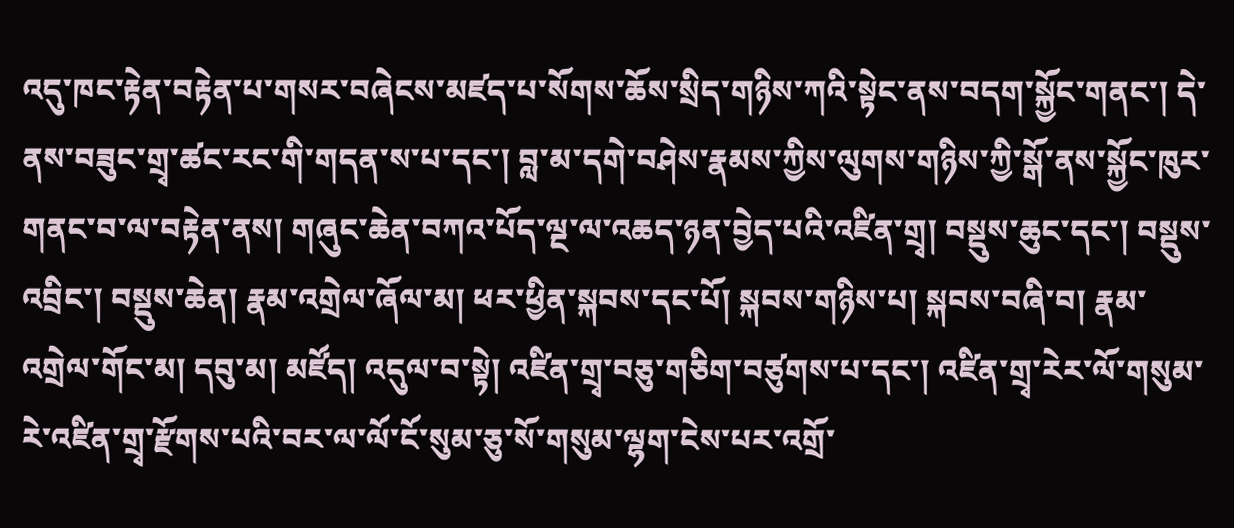འདུ་ཁང་རྟེན་བརྟེན་པ་གསར་བཞེངས་མཛད་པ་སོགས་ཆོས་སྲིད་གཉིས་ཀའི་སྟེང་ནས་བདག་སྐྱོང་གནང་། དེ་ནས་བཟུང་གྲྭ་ཚང་རང་གི་གདན་ས་པ་དང་། བླ་མ་དགེ་བཤེས་རྣམས་ཀྱིས་ལུགས་གཉིས་ཀྱི་སྒོ་ནས་སྐྱོང་ཁུར་གནང་བ་ལ་བརྟེན་ནས། གཞུང་ཆེན་བཀའ་པོད་ལྔ་ལ་འཆད་ཉན་བྱེད་པའི་འཛིན་གྲྭ། བསྡུས་ཆུང་དང་། བསྡུས་འབྲིང་། བསྡུས་ཆེན། རྣམ་འགྲེལ་ཞོལ་མ། ཕར་ཕྱིན་སྐབས་དང་པོ། སྐབས་གཉིས་པ། སྐབས་བཞི་བ། རྣམ་འགྲེལ་གོང་མ། དབུ་མ། མཛོད། འདུལ་བ་སྟེ། འཛིན་གྲྭ་བཅུ་གཅིག་བཙུགས་པ་དང་། འཛིན་གྲྭ་རེར་ལོ་གསུམ་རེ་འཛིན་གྲྭ་རྫོགས་པའི་བར་ལ་ལོ་ངོ་སུམ་ཅུ་སོ་གསུམ་ལྷག་ངེས་པར་འགྲོ་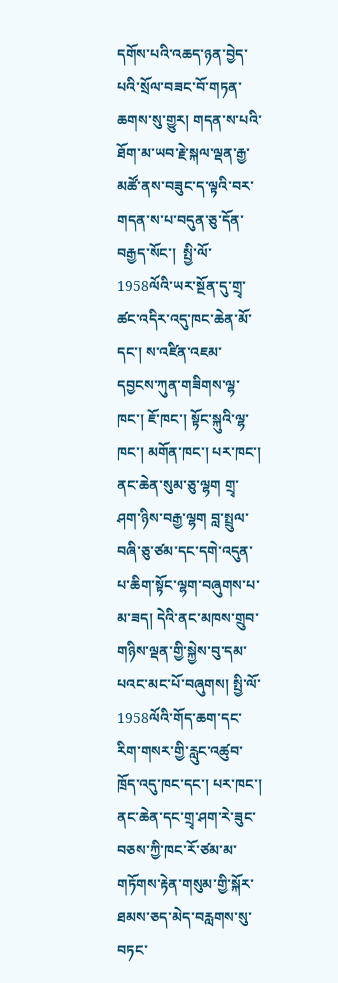དགོས་པའི་འཆད་ཉན་བྱེད་པའི་སྲོལ་བཟང་བོ་གཏན་ཆགས་སུ་གྱུར། གདན་ས་པའི་ཐོག་མ་ཡབ་རྗེ་སྐལ་ལྡན་རྒྱ་མཚོ་ནས་བཟུང་ད་ལྟའི་བར་གདན་ས་པ་བདུན་ཅུ་དོན་བརྒྱད་སོང་།  སྤྱི་ལོ་1958ལོའི་ཡར་སྔོན་དུ་གྲྭ་ཚང་འདིར་འདུ་ཁང་ཆེན་མོ་དང་། ས་འཛིན་འཇམ་དབྱངས་ཀུན་གཟིགས་ལྷ་ཁང་། ཇོ་ཁང་། སྟོང་སྐུའི་ལྷ་ཁང་། མགོན་ཁང་། པར་ཁང་། ནང་ཆེན་སུམ་ཅུ་ལྷག གྲྭ་ཤག་ཉིས་བརྒྱ་ལྷག བླ་སྤྲུལ་བཞི་ཅུ་ཙམ་དང་དགེ་འདུན་པ་ཆིག་སྟོང་ལྷག་བཞུགས་པ་མ་ཟད། དེའི་ནང་མཁས་གྲུབ་གཉིས་ལྡན་གྱི་སྐྱེས་བུ་དམ་པའང་མང་པོ་བཞུགས། སྤྱི་ལོ་1958ལོའི་གོད་ཆག་དང་རིག་གསར་གྱི་རླུང་འཚུབ་ཁྲོད་འདུ་ཁང་དང་། པར་ཁང་། ནང་ཆེན་དང་གྲྭ་ཤག་རེ་ཟུང་བཅས་ཀྱི་ཁང་རོ་ཙམ་མ་གཏོགས་རྟེན་གསུམ་གྱི་སྐོར་ཐམས་ཅད་མེད་བརླགས་སུ་བཏང་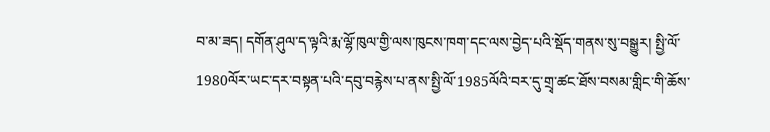བ་མ་ཟད། དགོན་ཤུལ་ད་ལྟའི་རྨ་ལྷོ་ཁུལ་གྱི་ལས་ཁུངས་ཁག་དང་ལས་བྱེད་པའི་སྡོད་གནས་སུ་བསྒྱུར། སྤྱི་ལོ་1980ལོར་ཡང་དར་བསྟན་པའི་དབུ་བརྙེས་པ་ནས་སྤྱི་ལོ་1985ལོའི་བར་དུ་གྲྭ་ཚང་ཐོས་བསམ་གླིང་གི་ཆོས་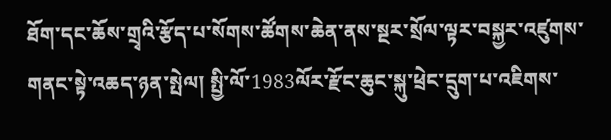ཐོག་དང་ཆོས་གྲྭའི་རྩོད་པ་སོགས་ཚོགས་ཆེན་ནས་སྔར་སྲོལ་ལྟར་བསྐྱར་འཛུགས་གནང་སྟེ་འཆད་ཉན་སྤེལ། སྤྱི་ལོ་1983ལོར་རྫོང་ཆུང་སྐུ་ཕྲེང་དྲུག་པ་འཇིགས་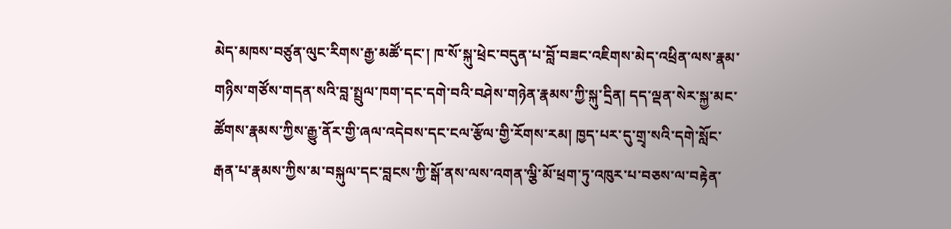མེད་མཁས་བཙུན་ལུང་རིགས་རྒྱ་མཚོ་དང་། ཁ་སོ་སྐུ་ཕྲེང་བདུན་པ་བློ་བཟང་འཇིགས་མེད་འཕྲིན་ལས་རྣམ་གཉིས་གཙོས་གདན་སའི་བླ་སྤྲུལ་ཁག་དང་དགེ་བའི་བཤེས་གཉེན་རྣམས་ཀྱི་སྐུ་དྲིན། དད་ལྡན་སེར་སྐྱ་མང་ཚོགས་རྣམས་ཀྱིས་རྒྱུ་ནོར་གྱི་ཞལ་འདེབས་དང་ངལ་རྩོལ་གྱི་རོགས་རམ། ཁྱད་པར་དུ་གྲྭ་སའི་དགེ་སློང་རྒན་པ་རྣམས་ཀྱིས་མ་བསྐུལ་དང་བླངས་ཀྱི་སྒོ་ནས་ལས་འགན་ལྕི་མོ་ཕྲག་ཏུ་འཁུར་པ་བཅས་ལ་བརྟེན་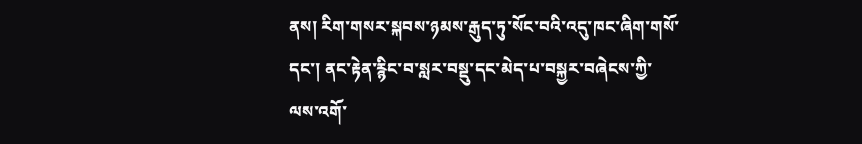ནས། རིག་གསར་སྐབས་ཉམས་རྒུད་ཏུ་སོང་བའི་འདུ་ཁང་ཞིག་གསོ་དང་། ནང་རྟེན་རྙིང་བ་སླར་བསྡུ་དང་མེད་པ་བསྐྱར་བཞེངས་ཀྱི་ལས་འགོ་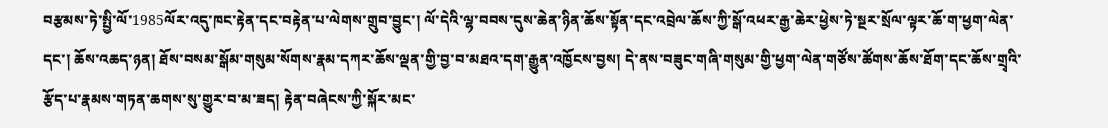བརྩམས་ཏེ་སྤྱི་ལོ་1985ལོར་འདུ་ཁང་རྟེན་དང་བརྟེན་པ་ལེགས་གྲུབ་བྱུང་། ལོ་དེའི་ལྷ་བབས་དུས་ཆེན་ཉིན་ཆོས་སྟོན་དང་འབྲེལ་ཆོས་ཀྱི་སྒོ་འཕར་རྒྱ་ཆེར་ཕྱེས་ཏེ་སྔར་སྲོལ་ལྟར་ཆོ་ག་ཕྱག་ལེན་དང་། ཆོས་འཆད་ཉན། ཐོས་བསམ་སྒོམ་གསུམ་སོགས་རྣམ་དཀར་ཆོས་ལྡན་གྱི་བྱ་བ་མཐའ་དག་རྒྱུན་འཁྱོངས་བྱས། དེ་ནས་བཟུང་གཞི་གསུམ་གྱི་ཕྱག་ལེན་གཙོས་ཚོགས་ཆོས་ཐོག་དང་ཆོས་གྲྭའི་རྩོད་པ་རྣམས་གཏན་ཆགས་སུ་གྱུར་བ་མ་ཟད། རྟེན་བཞེངས་ཀྱི་སྐོར་མང་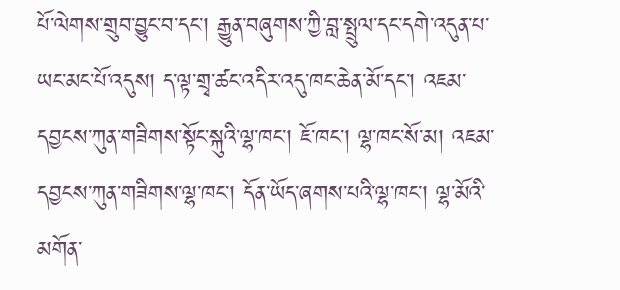པོ་ལེགས་གྲུབ་བྱུང་བ་དང་། རྒྱུན་བཞུགས་ཀྱི་བླ་སྤྲུལ་དང་དགེ་འདུན་པ་ཡང་མང་པོ་འདུས། ད་ལྟ་གྲྭ་ཚང་འདིར་འདུ་ཁང་ཆེན་མོ་དང་། འཇམ་དབྱངས་ཀུན་གཟིགས་སྟོང་སྐུའི་ལྷ་ཁང་། ཇོ་ཁང་། ལྷ་ཁང་སོ་མ། འཇམ་དབྱངས་ཀུན་གཟིགས་ལྷ་ཁང་། དོན་ཡོད་ཞགས་པའི་ལྷ་ཁང་། ལྷ་མོའི་མགོན་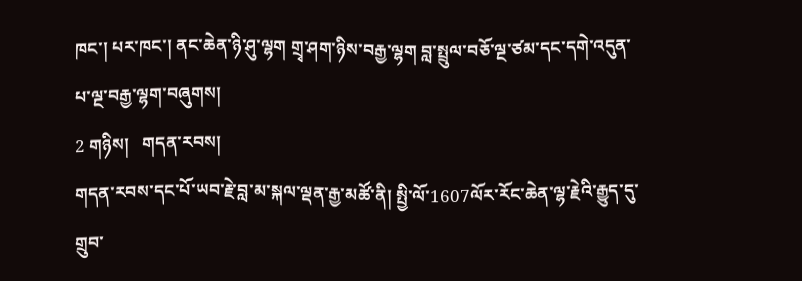ཁང་། པར་ཁང་། ནང་ཆེན་ཉི་ཤུ་ལྷག གྲྭ་ཤག་ཉིས་བརྒྱ་ལྷག བླ་སྤྲུལ་བཅོ་ལྔ་ཙམ་དང་དགེ་འདུན་པ་ལྔ་བརྒྱ་ལྷག་བཞུགས།
2 གཉིས།   གདན་རབས།
གདན་རབས་དང་པོ་ཡབ་རྗེ་བླ་མ་སྐལ་ལྡན་རྒྱ་མཚོ་ནི། སྤྱི་ལོ་1607ལོར་རོང་ཆེན་ལྷ་རྗེའི་རྒྱུད་དུ་གྲུབ་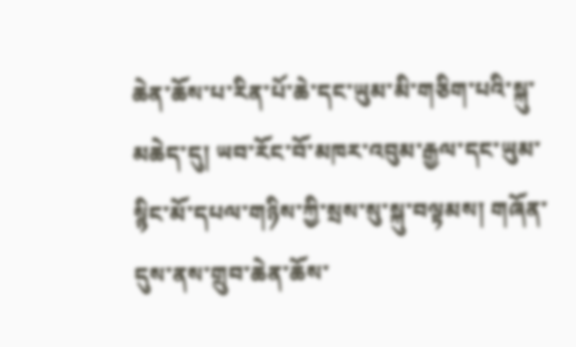ཆེན་ཆོས་པ་རིན་པོ་ཆེ་དང་ཡུམ་མི་གཅིག་པའི་སྐུ་མཆེད་དུ། ཡབ་རོང་བོ་མཁར་འབུམ་རྒྱལ་དང་ཡུམ་སྙིང་མོ་དཔལ་གཉིས་ཀྱི་སྲས་སུ་སྐུ་བལྟམས། གཞོན་དུས་ནས་གྲུབ་ཆེན་ཆོས་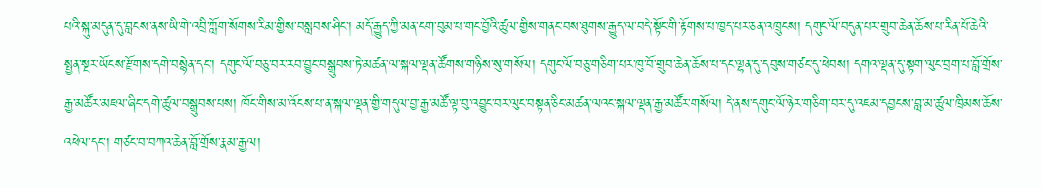པའི་སྐུ་མདུན་དུ་བླངས་ནས་ཡི་གེ་འབྲི་ཀློག་སོགས་རིམ་གྱིས་བསླབས་ཤིང་། མདོ་རྒྱུད་ཀྱི་མན་ངག་བུམ་པ་གང་བྱོའི་ཚུལ་གྱིས་གནང་བས་ཐུགས་རྒྱུད་ལ་བདེ་སྟོང་གི་རྟོགས་པ་ཁྱད་པར་ཅན་འཁྲུངས། དགུང་ལོ་བདུན་པར་གྲུབ་ཆེན་ཆོས་པ་རིན་པོ་ཆེའི་སྤྱན་སྔར་ཡོངས་རྫོགས་དགེ་བསྙེན་དང་། དགུང་ལོ་བཅུ་བར་རབ་བྱུང་བསྒྲུབས་ཏེ་མཚན་ལ་སྐལ་ལྡན་ཚོགས་གཉིས་སུ་གསོལ། དགུང་ལོ་བཅུ་གཅིག་པར་ཁུ་བོ་གྲུབ་ཆེན་ཆོས་པ་དང་ལྷན་དུ་དབུས་གཙང་དུ་ཕེབས། དགའ་ལྡན་དུ་སྟག་ལུང་བྲག་པ་བློ་གྲོས་རྒྱ་མཚོར་མཇལ་ཞིང་དགེ་ཚུལ་བསྒྲུབས་པས། ཁོང་གིས་མ་འོངས་པ་ན་སྐལ་ལྡན་གྱི་གདུལ་བྱ་རྒྱ་མཚོ་ལྟ་བུ་འབྱུང་བར་ལུང་བསྟན་ཅིང་མཚན་ལའང་སྐལ་ལྡན་རྒྱ་མཚོར་གསོལ། དེ་ནས་དགུང་ལོ་ཉེར་གཅིག་བར་དུ་འཇམ་དབྱངས་བླ་མ་ཚུལ་ཁྲིམས་ཆོས་འཕེལ་དང་། གཙང་བ་བཀའ་ཆེན་བློ་གྲོས་རྣམ་རྒྱལ།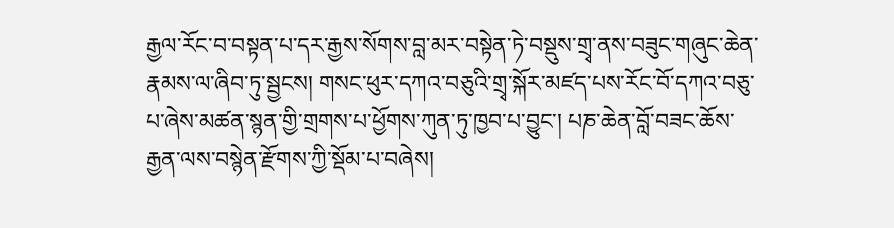རྒྱལ་རོང་བ་བསྟན་པ་དར་རྒྱས་སོགས་བླ་མར་བསྟེན་ཏེ་བསྡུས་གྲྭ་ནས་བཟུང་གཞུང་ཆེན་རྣམས་ལ་ཞིབ་ཏུ་སྦྱངས། གསང་ཕུར་དཀའ་བཅུའི་གྲྭ་སྐོར་མཛད་པས་རོང་བོ་དཀའ་བཅུ་པ་ཞེས་མཚན་སྙན་གྱི་གྲགས་པ་ཕྱོགས་ཀུན་ཏུ་ཁྱབ་པ་བྱུང་། པཎ་ཆེན་བློ་བཟང་ཆོས་རྒྱན་ལས་བསྙེན་རྫོགས་ཀྱི་སྡོམ་པ་བཞེས།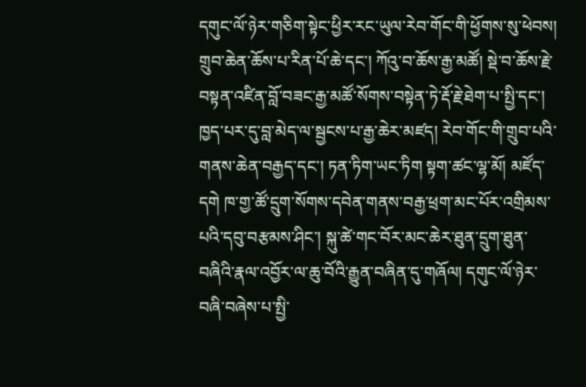དགུང་ལོ་ཉེར་གཅིག་སྟེང་ཕྱིར་རང་ཡུལ་རེབ་གོང་གི་ཕྱོགས་སུ་ཕེབས། གྲུབ་ཆེན་ཆོས་པ་རིན་པོ་ཆེ་དང་། ཀོའུ་བ་ཆོས་རྒྱ་མཚོ། སྡེ་བ་ཆོས་རྗེ་བསྟན་འཛིན་བློ་བཟང་རྒྱ་མཚོ་སོགས་བསྟེན་ཏེ་རྡོ་རྗེ་ཐེག་པ་སྤྱི་དང་། ཁྱད་པར་དུ་བླ་མེད་ལ་སྦྱངས་པ་རྒྱ་ཆེར་མཛད། རེབ་གོང་གི་གྲུབ་པའི་གནས་ཆེན་བརྒྱད་དང་། ཏན་ཏིག་ཡང་ཏིག སྟག་ཚང་ལྷ་མོ། མཛོད་དགེ ཁ་གྱ་ཚོ་དྲུག་སོགས་དབེན་གནས་བརྒྱ་ཕྲག་མང་པོར་འགྲིམས་པའི་དབུ་བརྩམས་ཤིང་། སྐུ་ཚེ་གང་བོར་མང་ཆེར་ཐུན་དྲུག་ཐུན་བཞིའི་རྣལ་འབྱོར་ལ་ཆུ་བོའི་རྒྱུན་བཞིན་དུ་གཞོལ། དགུང་ལོ་ཉེར་བཞི་བཞེས་པ་སྤྱི་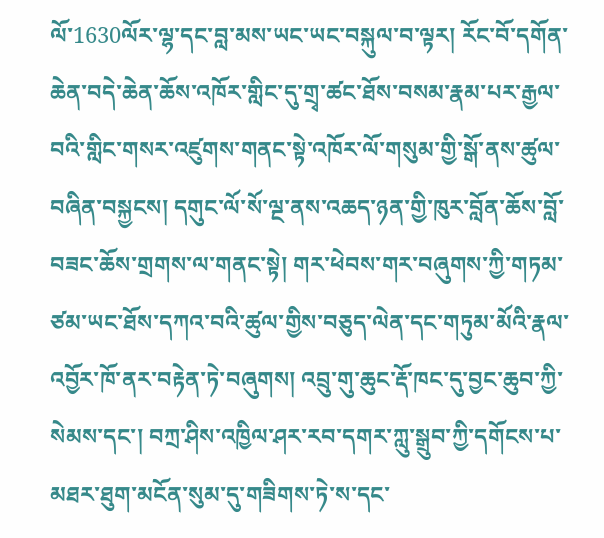ལོ་1630ལོར་ལྷ་དང་བླ་མས་ཡང་ཡང་བསྐུལ་བ་ལྟར། རོང་བོ་དགོན་ཆེན་བདེ་ཆེན་ཆོས་འཁོར་གླིང་དུ་གྲྭ་ཚང་ཐོས་བསམ་རྣམ་པར་རྒྱལ་བའི་གླིང་གསར་འཛུགས་གནང་སྟེ་འཁོར་ལོ་གསུམ་གྱི་སྒོ་ནས་ཚུལ་བཞིན་བསྐྱངས། དགུང་ལོ་སོ་ལྔ་ནས་འཆད་ཉན་གྱི་ཁུར་བློན་ཆོས་བློ་བཟང་ཆོས་གྲགས་ལ་གནང་སྟེ། གར་ཕེབས་གར་བཞུགས་ཀྱི་གཏམ་ཙམ་ཡང་ཐོས་དཀའ་བའི་ཚུལ་གྱིས་བཅུད་ལེན་དང་གཏུམ་མོའི་རྣལ་འབྱོར་ཁོ་ནར་བརྟེན་ཏེ་བཞུགས། འབྲུ་གུ་ཆུང་རྡོ་ཁང་དུ་བྱང་ཆུབ་ཀྱི་སེམས་དང་། བཀྲ་ཤིས་འཁྱིལ་ཤར་རབ་དགར་ཀླུ་སྒྲུབ་ཀྱི་དགོངས་པ་མཐར་ཐུག་མངོན་སུམ་དུ་གཟིགས་ཏེ་ས་དང་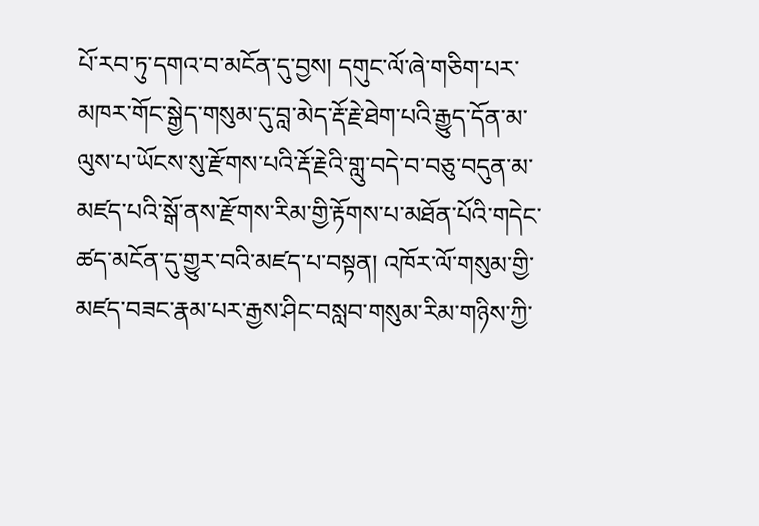པོ་རབ་ཏུ་དགའ་བ་མངོན་དུ་བྱས། དགུང་ལོ་ཞེ་གཅིག་པར་མཁར་གོང་སྒྱེད་གསུམ་དུ་བླ་མེད་རྡོ་རྗེ་ཐེག་པའི་རྒྱུད་དོན་མ་ལུས་པ་ཡོངས་སུ་རྫོགས་པའི་རྡོ་རྗེའི་གླུ་བདེ་བ་བཅུ་བདུན་མ་མཛད་པའི་སྒོ་ནས་རྫོགས་རིམ་གྱི་རྟོགས་པ་མཐོན་པོའི་གདེང་ཚད་མངོན་དུ་གྱུར་བའི་མཛད་པ་བསྟན། འཁོར་ལོ་གསུམ་གྱི་མཛད་བཟང་རྣམ་པར་རྒྱས་ཤིང་བསླབ་གསུམ་རིམ་གཉིས་ཀྱི་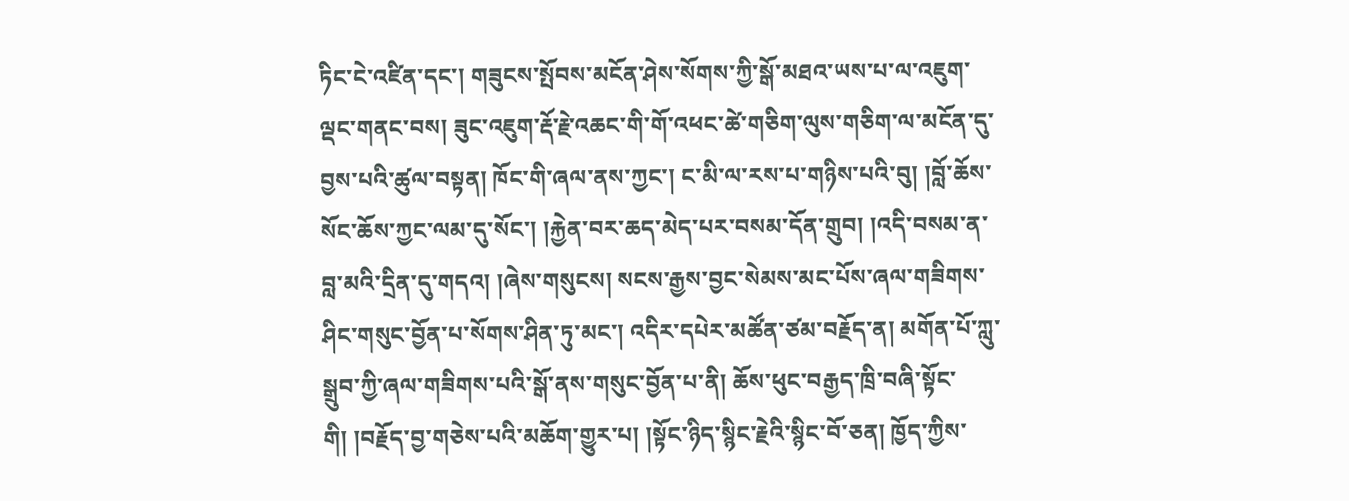ཏིང་ངེ་འཛིན་དང་། གཟུངས་སྤོབས་མངོན་ཤེས་སོགས་ཀྱི་སྒོ་མཐའ་ཡས་པ་ལ་འཇུག་ལྡང་གནང་བས། ཟུང་འཇུག་རྡོ་རྗེ་འཆང་གི་གོ་འཕང་ཚེ་གཅིག་ལུས་གཅིག་ལ་མངོན་དུ་བྱས་པའི་ཚུལ་བསྟན། ཁོང་གི་ཞལ་ནས་ཀྱང་། ང་མི་ལ་རས་པ་གཉིས་པའི་བུ། །བློ་ཆོས་སོང་ཆོས་ཀྱང་ལམ་དུ་སོང་། །རྐྱེན་བར་ཆད་མེད་པར་བསམ་དོན་གྲུབ། །འདི་བསམ་ན་བླ་མའི་དྲིན་དུ་གདའ། །ཞེས་གསུངས། སངས་རྒྱས་བྱང་སེམས་མང་པོས་ཞལ་གཟིགས་ཤིང་གསུང་བྱོན་པ་སོགས་ཤིན་ཏུ་མང་། འདིར་དཔེར་མཚོན་ཙམ་བརྗོད་ན། མགོན་པོ་ཀླུ་སྒྲུབ་ཀྱི་ཞལ་གཟིགས་པའི་སྒོ་ནས་གསུང་བྱོན་པ་ནི། ཆོས་ཕུང་བརྒྱད་ཁྲི་བཞི་སྟོང་གི། །བརྗོད་བྱ་གཅེས་པའི་མཆོག་གྱུར་པ། །སྟོང་ཉིད་སྙིང་རྗེའི་སྙིང་བོ་ཅན། ཁྱོད་ཀྱིས་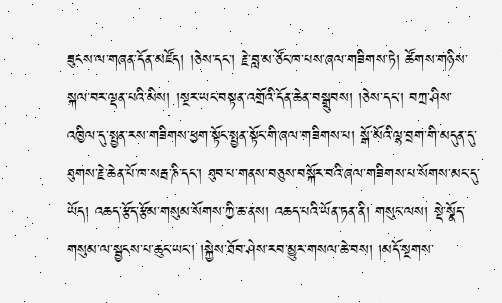ཟུངས་ལ་གཞན་དོན་མཛོད། །ཅེས་དང་། རྗེ་བླ་མ་ཙོང་ཁ་པས་ཞལ་གཟིགས་ཏེ། ཚོགས་གཉིས་སྐལ་བར་ལྡན་པའི་མིས། །སྔར་ཡང་བསྟན་འགྲོའི་དོན་ཆེན་བསྒྲུབས། །ཅེས་དང་། བཀྲ་ཤིས་འཁྱིལ་དུ་སྤྱན་རས་གཟིགས་ཕྱག་སྟོང་སྤྱན་སྟོང་གི་ཞལ་གཟིགས་པ། སྒོ་མོའི་ལྷ་བྲག་གི་མདུན་དུ་ཐུགས་རྗེ་ཆེན་པོ་ཁ་སརྦ་ཎི་དང་། ཐུབ་པ་གནས་བཅུས་བསྐོར་བའི་ཞལ་གཟིགས་པ་སོགས་མང་དུ་ཡོད། འཆད་རྩོད་རྩོམ་གསུམ་སོགས་ཀྱི་ཆ་ནས། འཆད་པའི་ཡོན་ཏན་ནི། གསུང་ལས། སྡེ་སྣོད་གསུམ་ལ་སྦྱངས་པ་ཆུང་ཡང་། །སྐྱེས་ཐོབ་ཤེས་རབ་མྱུར་གསལ་ཆེ་བས། །མདོ་སྔགས་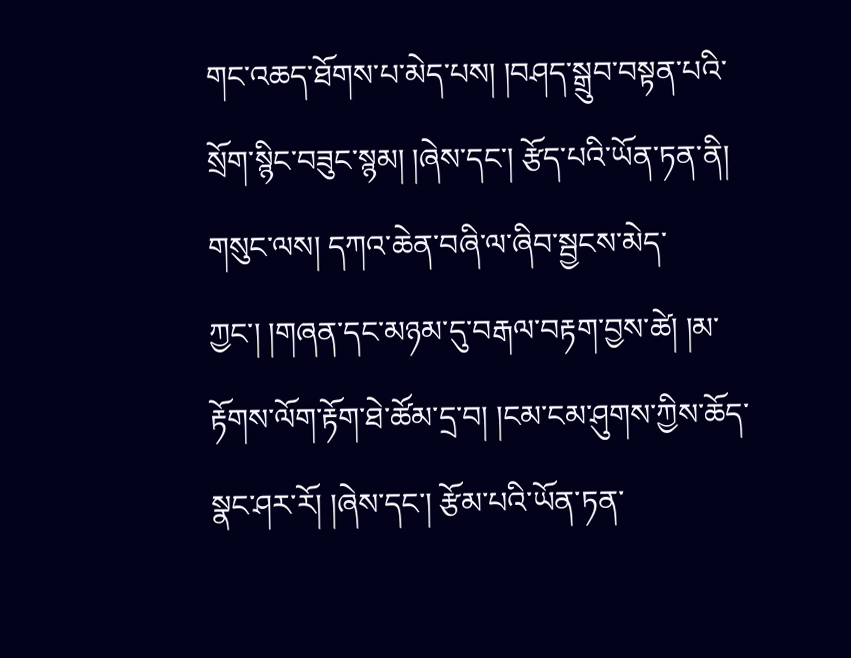གང་འཆད་ཐོགས་པ་མེད་པས། །བཤད་སྒྲུབ་བསྟན་པའི་སྲོག་སྙིང་བཟུང་སྙམ། །ཞེས་དང་། རྩོད་པའི་ཡོན་ཏན་ནི། གསུང་ལས། དཀའ་ཆེན་བཞི་ལ་ཞིབ་སྦྱངས་མེད་ཀྱང་། །གཞན་དང་མཉམ་དུ་བརྒལ་བརྟག་བྱས་ཚེ། །མ་རྟོགས་ལོག་རྟོག་ཐེ་ཚོམ་དྲ་བ། །ངམ་ངམ་ཤུགས་ཀྱིས་ཆོད་སྣང་ཤར་རོ། །ཞེས་དང་། རྩོམ་པའི་ཡོན་ཏན་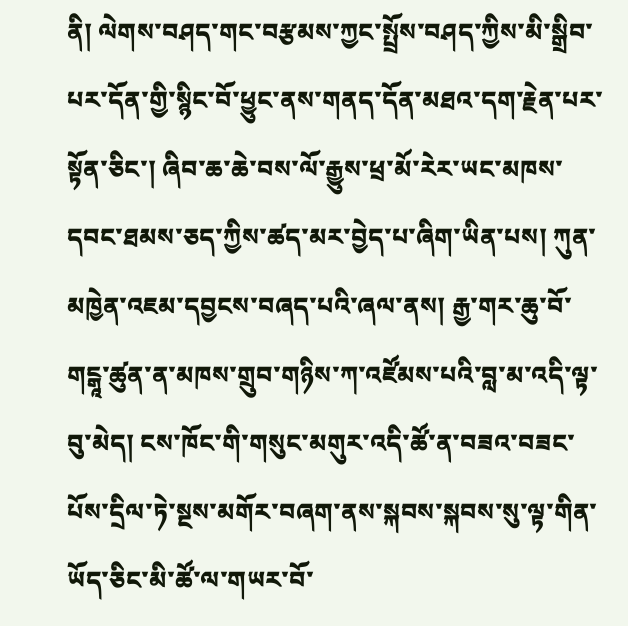ནི། ལེགས་བཤད་གང་བརྩམས་ཀྱང་སྤྲོས་བཤད་ཀྱིས་མི་སྒྲིབ་པར་དོན་གྱི་སྙིང་བོ་ཕྱུང་ནས་གནད་དོན་མཐའ་དག་རྗེན་པར་སྟོན་ཅིང་། ཞིབ་ཆ་ཆེ་བས་ལོ་རྒྱུས་ཕྲ་མོ་རེར་ཡང་མཁས་དབང་ཐམས་ཅད་ཀྱིས་ཚད་མར་བྱེད་པ་ཞིག་ཡིན་པས། ཀུན་མཁྱེན་འཇམ་དབྱངས་བཞད་པའི་ཞལ་ནས། རྒྱ་གར་ཆུ་བོ་གངྒཱ་ཚུན་ན་མཁས་གྲུབ་གཉིས་ཀ་འཛོམས་པའི་བླ་མ་འདི་ལྟ་བུ་མེད། ངས་ཁོང་གི་གསུང་མགུར་འདི་ཚོ་ན་བཟའ་བཟང་པོས་དྲིལ་ཏེ་སྔས་མགོར་བཞག་ནས་སྐབས་སྐབས་སུ་ལྟ་གིན་ཡོད་ཅིང་མི་ཚོ་ལ་གཡར་བོ་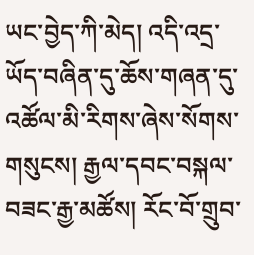ཡང་བྱེད་ཀི་མེད། འདི་འདྲ་ཡོད་བཞིན་དུ་ཆོས་གཞན་དུ་འཚོལ་མི་རིགས་ཞེས་སོགས་གསུངས། རྒྱལ་དབང་བསྐལ་བཟང་རྒྱ་མཚོས། རོང་བོ་གྲུབ་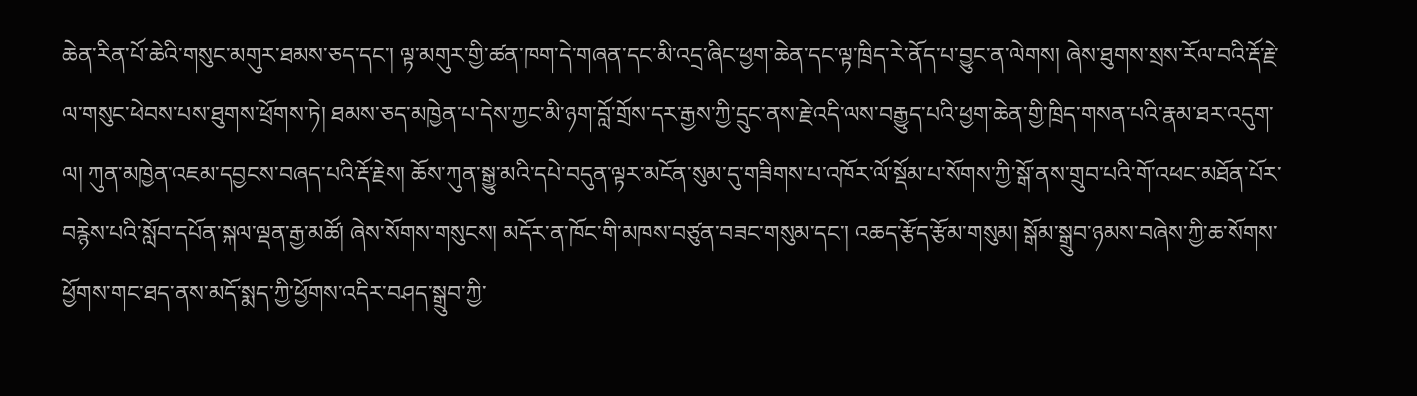ཆེན་རིན་པོ་ཆེའི་གསུང་མགུར་ཐམས་ཅད་དང་། ལྟ་མགུར་གྱི་ཚན་ཁག་དེ་གཞན་དང་མི་འདྲ་ཞིང་ཕྱག་ཆེན་དང་ལྟ་ཁྲིད་རེ་ནོད་པ་བྱུང་ན་ལེགས། ཞེས་ཐུགས་སྲས་རོལ་བའི་རྡོ་རྗེ་ལ་གསུང་ཕེབས་པས་ཐུགས་ཕྲོགས་ཏེ། ཐམས་ཅད་མཁྱེན་པ་དེས་ཀྱང་མི་ཉག་བློ་གྲོས་དར་རྒྱས་ཀྱི་དྲུང་ནས་རྗེ་འདི་ལས་བརྒྱུད་པའི་ཕྱག་ཆེན་གྱི་ཁྲིད་གསན་པའི་རྣམ་ཐར་འདུག་ལ། ཀུན་མཁྱེན་འཇམ་དབྱངས་བཞད་པའི་རྡོ་རྗེས། ཆོས་ཀུན་སྒྱུ་མའི་དཔེ་བདུན་ལྟར་མངོན་སུམ་དུ་གཟིགས་པ་འཁོར་ལོ་སྡོམ་པ་སོགས་ཀྱི་སྒོ་ནས་གྲུབ་པའི་གོ་འཕང་མཐོན་པོར་བརྙེས་པའི་སློབ་དཔོན་སྐལ་ལྡན་རྒྱ་མཚོ། ཞེས་སོགས་གསུངས། མདོར་ན་ཁོང་གི་མཁས་བཙུན་བཟང་གསུམ་དང་། འཆད་རྩོད་རྩོམ་གསུམ། སྒོམ་སྒྲུབ་ཉམས་བཞེས་ཀྱི་ཆ་སོགས་ཕྱོགས་གང་ཐད་ནས་མདོ་སྨད་ཀྱི་ཕྱོགས་འདིར་བཤད་སྒྲུབ་ཀྱི་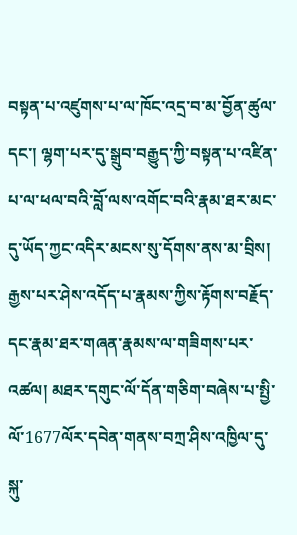བསྟན་པ་འཛུགས་པ་ལ་ཁོང་འདྲ་བ་མ་བྱོན་ཚུལ་དང་། ལྷག་པར་དུ་སྒྲུབ་བརྒྱུད་ཀྱི་བསྟན་པ་འཛིན་པ་ལ་ཕལ་བའི་བློ་ལས་འགོང་བའི་རྣམ་ཐར་མང་དུ་ཡོད་ཀྱང་འདིར་མངས་སུ་དོགས་ནས་མ་བྲིས། རྒྱས་པར་ཤེས་འདོད་པ་རྣམས་ཀྱིས་རྟོགས་བརྗོད་དང་རྣམ་ཐར་གཞན་རྣམས་ལ་གཟིགས་པར་འཚལ། མཐར་དགུང་ལོ་དོན་གཅིག་བཞེས་པ་སྤྱི་ལོ་1677ལོར་དབེན་གནས་བཀྲ་ཤིས་འཁྱིལ་དུ་སྐུ་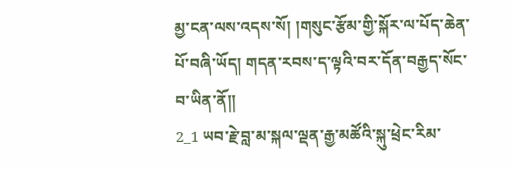མྱ་ངན་ལས་འདས་སོ། །གསུང་རྩོམ་གྱི་སྐོར་ལ་པོད་ཆེན་པོ་བཞི་ཡོད། གདན་རབས་ད་ལྟའི་བར་དོན་བརྒྱད་སོང་བ་ཡིན་ནོ།།
2_1 ཡབ་རྗེ་བླ་མ་སྐལ་ལྡན་རྒྱ་མཚོའི་སྐུ་ཕྲེང་རིམ་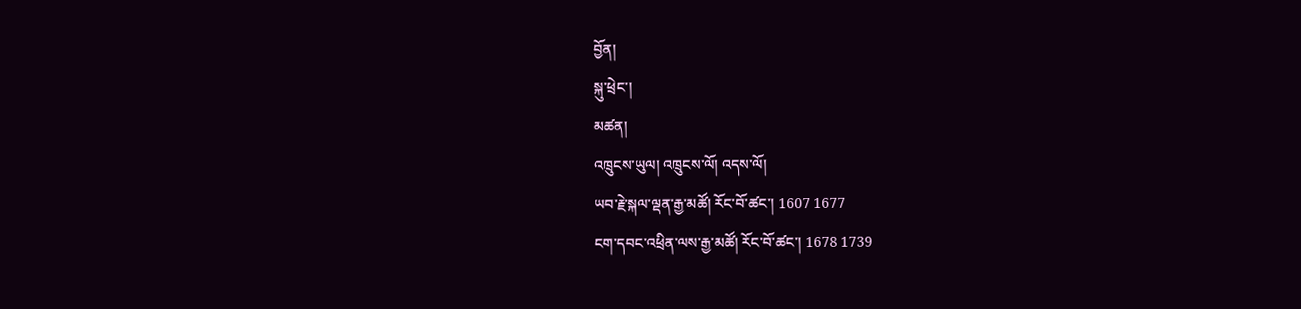བྱོན།
སྐུ་ཕྲེང་།
མཚན།
འཁྲུངས་ཡུལ། འཁྲུངས་ལོ། འདས་ལོ།
ཡབ་རྗེ་སྐལ་ལྡན་རྒྱ་མཚོ། རོང་བོ་ཚང་། 1607 1677
ངག་དབང་འཕྲིན་ལས་རྒྱ་མཚོ། རོང་བོ་ཚང་། 1678 1739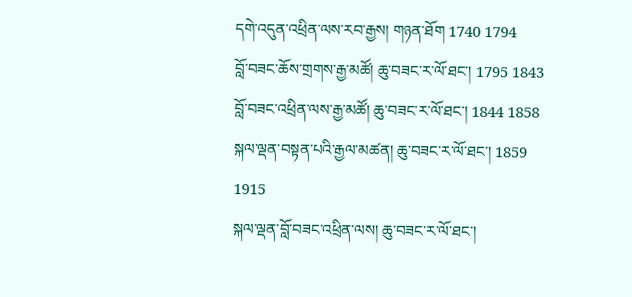དགེ་འདུན་འཕྲིན་ལས་རབ་རྒྱས། གཉན་ཐོག 1740 1794
བློ་བཟང་ཆོས་གྲགས་རྒྱ་མཚོ། ཆུ་བཟང་ར་ལོ་ཐང་། 1795 1843
བློ་བཟང་འཕྲིན་ལས་རྒྱ་མཚོ། ཆུ་བཟང་ར་ལོ་ཐང་། 1844 1858
སྐལ་ལྡན་བསྟན་པའི་རྒྱལ་མཚན། ཆུ་བཟང་ར་ལོ་ཐང་། 1859 1915
སྐལ་ལྡན་བློ་བཟང་འཕྲིན་ལས། ཆུ་བཟང་ར་ལོ་ཐང་།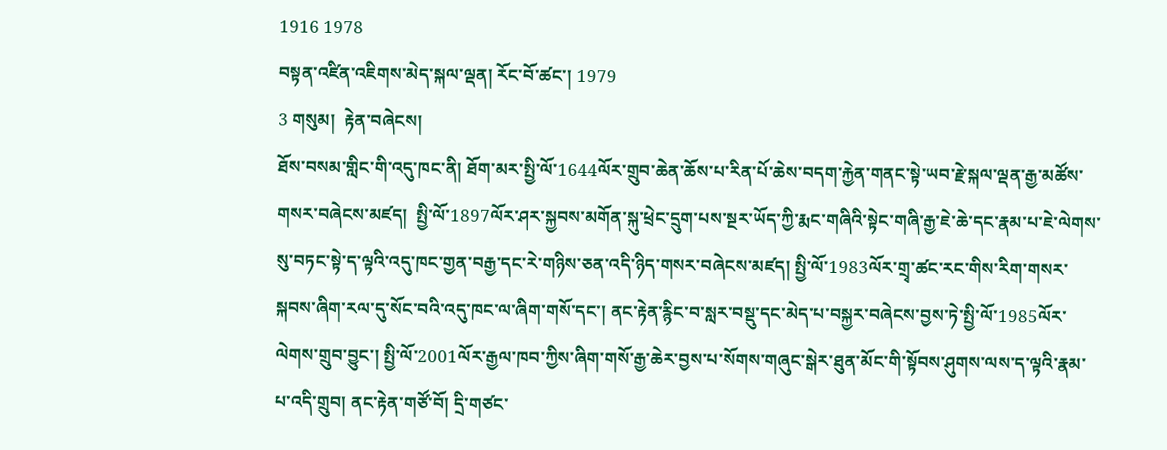1916 1978
བསྟན་འཛིན་འཇིགས་མེད་སྐལ་ལྡན། རོང་བོ་ཚང་། 1979
3 གསུམ།  རྟེན་བཞེངས།
ཐོས་བསམ་གླིང་གི་འདུ་ཁང་ནི། ཐོག་མར་སྤྱི་ལོ་1644ལོར་གྲུབ་ཆེན་ཆོས་པ་རིན་པོ་ཆེས་བདག་རྐྱེན་གནང་སྟེ་ཡབ་རྗེ་སྐལ་ལྡན་རྒྱ་མཚོས་གསར་བཞེངས་མཛད།  སྤྱི་ལོ་1897ལོར་ཤར་སྐྱབས་མགོན་སྐུ་ཕྲེང་དྲུག་པས་སྔར་ཡོད་ཀྱི་རྨང་གཞིའི་སྟེང་གཞི་རྒྱ་ཇེ་ཆེ་དང་རྣམ་པ་ཇེ་ལེགས་སུ་བཏང་སྟེ་ད་ལྟའི་འདུ་ཁང་གྱན་བརྒྱ་དང་རེ་གཉིས་ཅན་འདི་ཉིད་གསར་བཞེངས་མཛད། སྤྱི་ལོ་1983ལོར་གྲྭ་ཚང་རང་གིས་རིག་གསར་སྐབས་ཞིག་རལ་དུ་སོང་བའི་འདུ་ཁང་ལ་ཞིག་གསོ་དང་། ནང་རྟེན་རྙིང་བ་སླར་བསྡུ་དང་མེད་པ་བསྐྱར་བཞེངས་བྱས་ཏེ་སྤྱི་ལོ་1985ལོར་ལེགས་གྲུབ་བྱུང་། སྤྱི་ལོ་2001ལོར་རྒྱལ་ཁབ་ཀྱིས་ཞིག་གསོ་རྒྱ་ཆེར་བྱས་པ་སོགས་གཞུང་སྒེར་ཐུན་མོང་གི་སྟོབས་ཤུགས་ལས་ད་ལྟའི་རྣམ་པ་འདི་གྲུབ། ནང་རྟེན་གཙོ་བོ། དྲི་གཙང་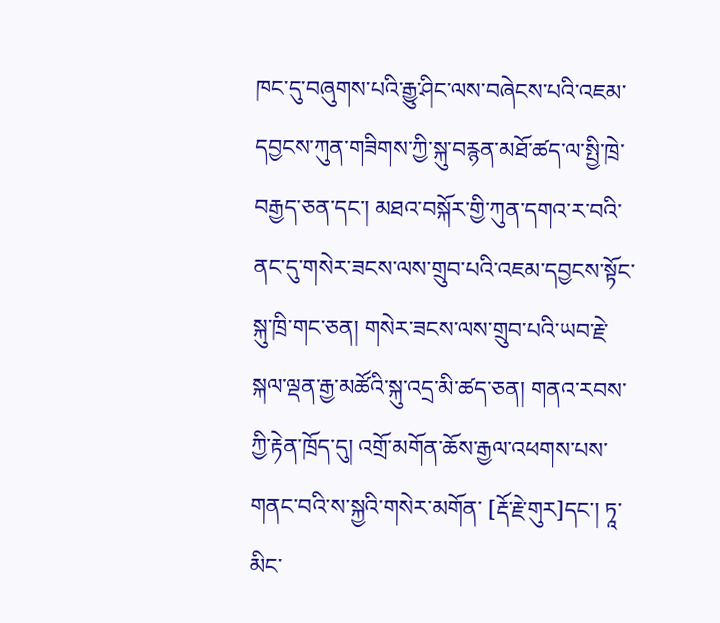ཁང་དུ་བཞུགས་པའི་རྒྱུ་ཤིང་ལས་བཞེངས་པའི་འཇམ་དབྱངས་ཀུན་གཟིགས་ཀྱི་སྐུ་བརྙན་མཐོ་ཚད་ལ་སྤྱི་ཁྲེ་བརྒྱད་ཅན་དང་། མཐའ་བསྐོར་གྱི་ཀུན་དགའ་ར་བའི་ནང་དུ་གསེར་ཟངས་ལས་གྲུབ་པའི་འཇམ་དབྱངས་སྟོང་སྐུ་ཁྲི་གང་ཅན། གསེར་ཟངས་ལས་གྲུབ་པའི་ཡབ་རྗེ་སྐལ་ལྡན་རྒྱ་མཚོའི་སྐུ་འདྲ་མི་ཚད་ཅན། གནའ་རབས་ཀྱི་རྟེན་ཁྲོད་དུ། འགྲོ་མགོན་ཆོས་རྒྱལ་འཕགས་པས་གནང་བའི་ས་སྐྱའི་གསེར་མགོན་ [རྡོ་རྗེ་གུར]དང་། ཏཱ་མིང་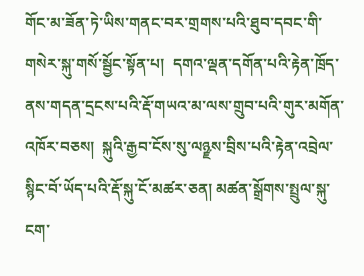གོང་མ་ཟོན་ཏེ་ཡིས་གནང་བར་གྲགས་པའི་ཐུབ་དབང་གི་གསེར་སྐུ་གསོ་སྦྱོང་སྟོན་པ།  དགའ་ལྡན་དགོན་པའི་རྟེན་ཁྲོད་ནས་གདན་དྲངས་པའི་རྡོ་གཡའ་མ་ལས་གྲུབ་པའི་གུར་མགོན་འཁོར་བཅས།  སྐུའི་རྒྱབ་ངོས་སུ་ལཉྫས་བྲིས་པའི་རྟེན་འབྲེལ་སྙིང་བོ་ཡོད་པའི་རྡོ་སྐུ་ངོ་མཚར་ཅན། མཚན་སྒྲོགས་སྤྲུལ་སྐུ་ངག་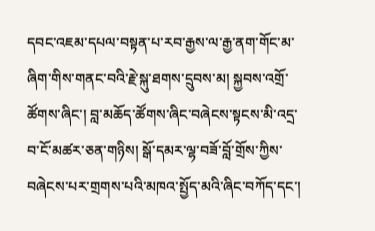དབང་འཇམ་དཔལ་བསྟན་པ་རབ་རྒྱས་ལ་རྒྱ་ནག་གོང་མ་ཞིག་གིས་གནང་བའི་རྗེ་སྐུ་ཐགས་དྲུབས་མ། སྐྱབས་འགྲོ་ཚོགས་ཞིང་། བླ་མཆོད་ཚོགས་ཞིང་བཞེངས་སྟངས་མི་འདྲ་བ་ངོ་མཚར་ཅན་གཉིས། སྒོ་དམར་ལྷ་བཟོ་བློ་གྲོས་ཀྱིས་བཞེངས་པར་གྲགས་པའི་མཁའ་སྤྱོད་མའི་ཞིང་བཀོད་དང་།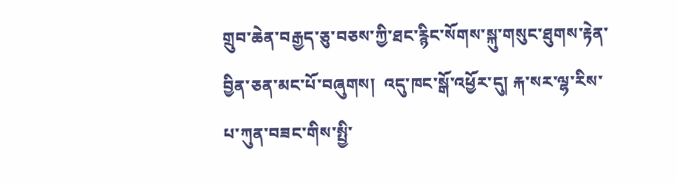གྲུབ་ཆེན་བརྒྱད་ཅུ་བཅས་ཀྱི་ཐང་རྙིང་སོགས་སྐུ་གསུང་ཐུགས་རྟེན་བྱིན་ཅན་མང་པོ་བཞུགས།  འདུ་ཁང་སྒོ་འཕྱོར་དུ། རྐ་སར་ལྷ་རིས་པ་ཀུན་བཟང་གིས་སྤྱི་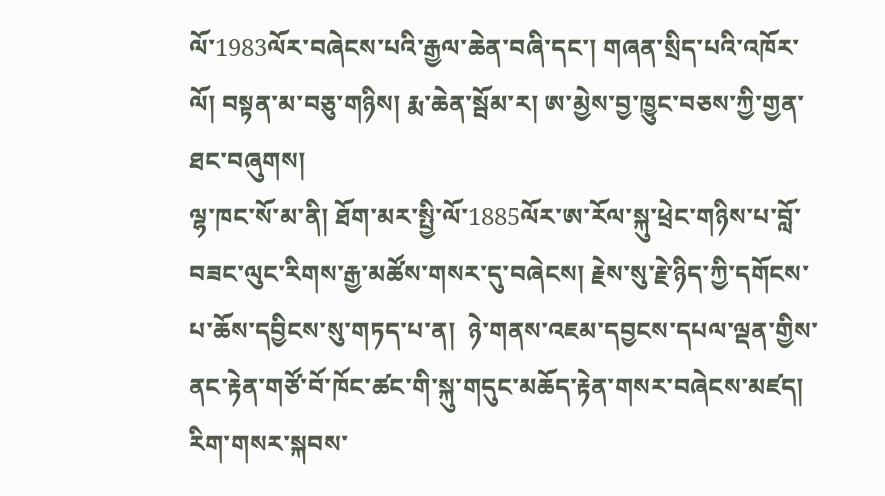ལོ་1983ལོར་བཞེངས་པའི་རྒྱལ་ཆེན་བཞི་དང་། གཞན་སྲིད་པའི་འཁོར་ལོ། བསྟན་མ་བཅུ་གཉིས། རྨ་ཆེན་སྦོམ་ར། ཨ་མྱེས་བྱ་ཁྱུང་བཅས་ཀྱི་གྱན་ཐང་བཞུགས།
ལྷ་ཁང་སོ་མ་ནི། ཐོག་མར་སྤྱི་ལོ་1885ལོར་ཨ་རོལ་སྐུ་ཕྲེང་གཉིས་པ་བློ་བཟང་ལུང་རིགས་རྒྱ་མཚོས་གསར་དུ་བཞེངས། རྗེས་སུ་རྗེ་ཉིད་ཀྱི་དགོངས་པ་ཆོས་དབྱིངས་སུ་གཏད་པ་ན།  ཉེ་གནས་འཇམ་དབྱངས་དཔལ་ལྡན་གྱིས་ནང་རྟེན་གཙོ་བོ་ཁོང་ཚང་གི་སྐུ་གདུང་མཆོད་རྟེན་གསར་བཞེངས་མཛད།  རིག་གསར་སྐབས་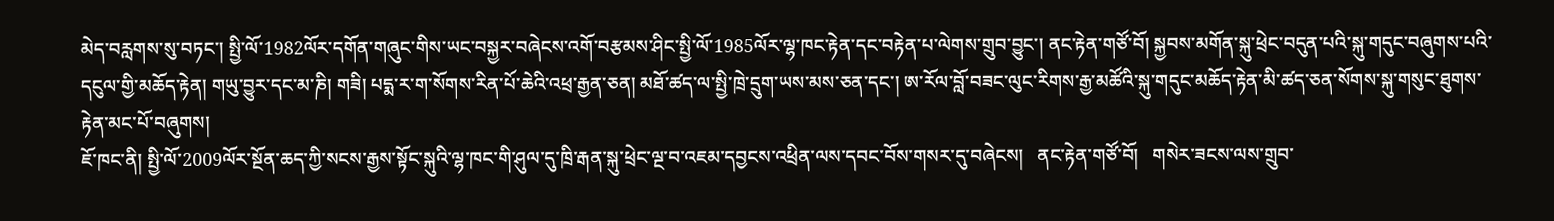མེད་བརླགས་སུ་བཏང་། སྤྱི་ལོ་1982ལོར་དགོན་གཞུང་གིས་ཡང་བསྐྱར་བཞེངས་འགོ་བརྩམས་ཤིང་སྤྱི་ལོ་1985ལོར་ལྷ་ཁང་རྟེན་དང་བརྟེན་པ་ལེགས་གྲུབ་བྱུང་། ནང་རྟེན་གཙོ་བོ། སྐྱབས་མགོན་སྐུ་ཕྲེང་བདུན་པའི་སྐུ་གདུང་བཞུགས་པའི་དངུལ་གྱི་མཆོད་རྟེན། གཡུ་བྱུར་དང་མ་ཎི། གཟི། པདྨ་ར་ག་སོགས་རིན་པོ་ཆེའི་འཕྲ་རྒྱན་ཅན། མཐོ་ཚད་ལ་སྤྱི་ཁྲེ་དྲུག་ཡས་མས་ཅན་དང་། ཨ་རོལ་བློ་བཟང་ལུང་རིགས་རྒྱ་མཚོའི་སྐུ་གདུང་མཆོད་རྟེན་མི་ཚད་ཅན་སོགས་སྐུ་གསུང་ཐུགས་རྟེན་མང་པོ་བཞུགས།
ཇོ་ཁང་ནི། སྤྱི་ལོ་2009ལོར་སྔོན་ཆད་ཀྱི་སངས་རྒྱས་སྟོང་སྐུའི་ལྷ་ཁང་གི་ཤུལ་དུ་ཁྲི་རྒན་སྐུ་ཕྲེང་ལྔ་བ་འཇམ་དབྱངས་འཕྲིན་ལས་དབང་བོས་གསར་དུ་བཞེངས།   ནང་རྟེན་གཙོ་བོ།   གསེར་ཟངས་ལས་གྲུབ་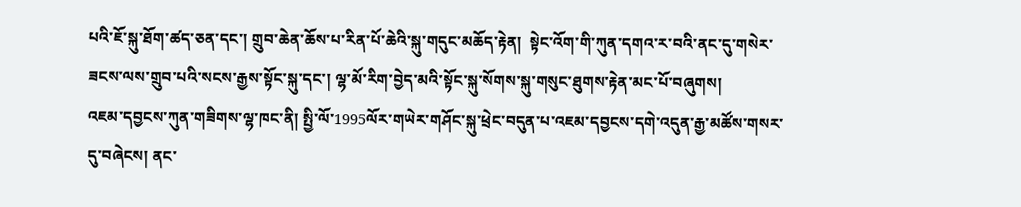པའི་ཇོ་སྐུ་ཐོག་ཚད་ཅན་དང་། གྲུབ་ཆེན་ཆོས་པ་རིན་པོ་ཆེའི་སྐུ་གདུང་མཆོད་རྟེན།  སྟེང་འོག་གི་ཀུན་དགའ་ར་བའི་ནང་དུ་གསེར་ཟངས་ལས་གྲུབ་པའི་སངས་རྒྱས་སྟོང་སྐུ་དང་། ལྷ་མོ་རིག་བྱེད་མའི་སྟོང་སྐུ་སོགས་སྐུ་གསུང་ཐུགས་རྟེན་མང་པོ་བཞུགས།
འཇམ་དབྱངས་ཀུན་གཟིགས་ལྷ་ཁང་ནི། སྤྱི་ལོ་1995ལོར་གཡེར་གཤོང་སྐུ་ཕྲེང་བདུན་པ་འཇམ་དབྱངས་དགེ་འདུན་རྒྱ་མཚོས་གསར་དུ་བཞེངས། ནང་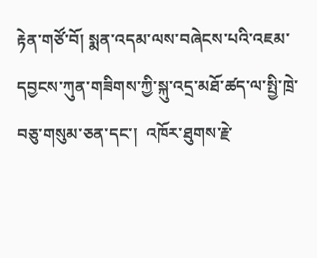རྟེན་གཙོ་བོ། སྨན་འདམ་ལས་བཞེངས་པའི་འཇམ་དབྱངས་ཀུན་གཟིགས་ཀྱི་སྐུ་འདྲ་མཐོ་ཚད་ལ་སྤྱི་ཁྲེ་བཅུ་གསུམ་ཅན་དང་།  འཁོར་ཐུགས་རྗེ་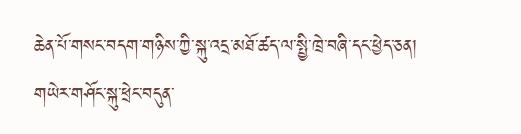ཆེན་པོ་གསང་བདག་གཉིས་ཀྱི་སྐུ་འདྲ་མཐོ་ཚད་ལ་སྤྱི་ཁྲེ་བཞི་དང་ཕྱེད་ཅན།   གཡེར་གཤོང་སྐུ་ཕྲེང་བདུན་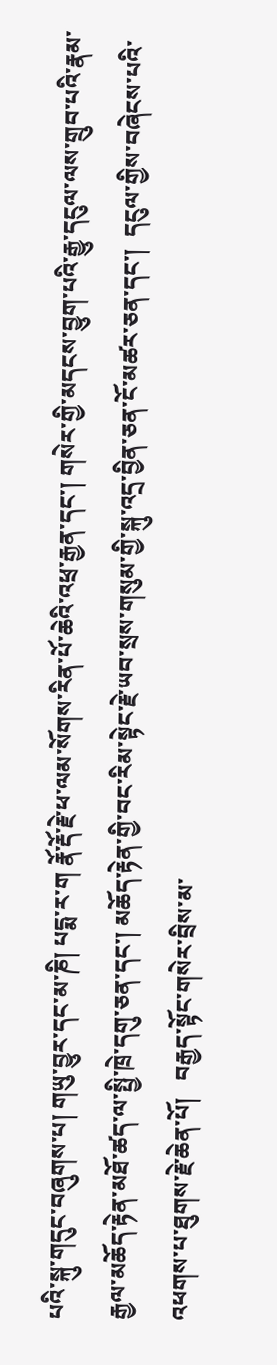པའི་སྐུ་གདུང་བཞུགས་པ། གཡུ་བྱུར་དང་མ་ཎི། པདྨ་ར་ག རྣོ་རྡོ་རྗེ་ཕ་ལམ་སོགས་རིན་པོ་ཆེའི་འཕྲ་རྒྱན་དང་། གསེར་གྱི་མདངས་བྱུག་པའི་རྒྱུ་དངུལ་ལས་གྲུབ་པའི་རྣམ་རྒྱལ་མཆོད་རྟེན་མཐོ་ཚད་ལ་སྤྱི་ཁྲེ་དགུ་ཅན་དང་། མཆོད་རྟེན་གྱི་བང་རིམ་སྟེང་རྗེ་ཡབ་སྲས་གསུམ་གྱི་སྐུ་འདྲ་བྱིན་ཅན་ངོ་མཚར་ཅན་དང་།  དངུལ་གྱིས་བཞེངས་པའི་འཕགས་པ་ཐུགས་རྗེ་ཆེན་པོ།   བརྒྱད་སྟོང་གསེར་བྲིས་མ་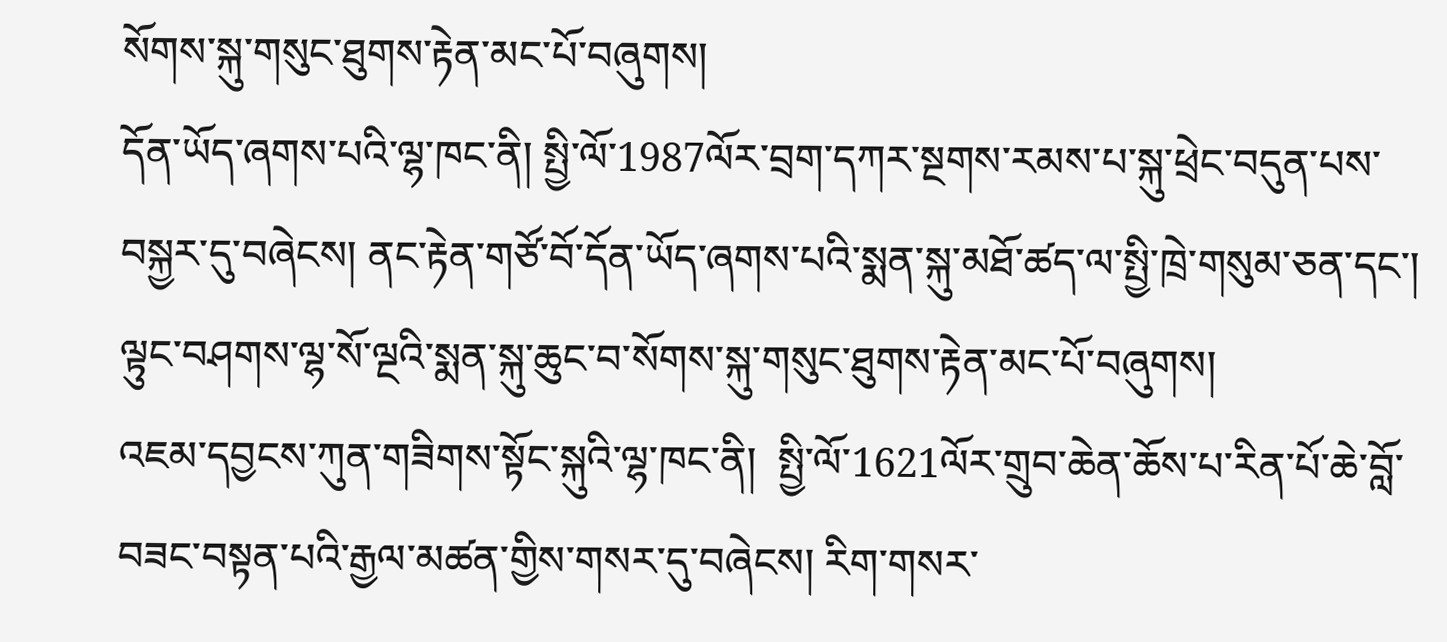སོགས་སྐུ་གསུང་ཐུགས་རྟེན་མང་པོ་བཞུགས།
དོན་ཡོད་ཞགས་པའི་ལྷ་ཁང་ནི། སྤྱི་ལོ་1987ལོར་བྲག་དཀར་སྔགས་རམས་པ་སྐུ་ཕྲེང་བདུན་པས་བསྐྱར་དུ་བཞེངས། ནང་རྟེན་གཙོ་བོ་དོན་ཡོད་ཞགས་པའི་སྨན་སྐུ་མཐོ་ཚད་ལ་སྤྱི་ཁྲེ་གསུམ་ཅན་དང་། ལྟུང་བཤགས་ལྷ་སོ་ལྔའི་སྨན་སྐུ་ཆུང་བ་སོགས་སྐུ་གསུང་ཐུགས་རྟེན་མང་པོ་བཞུགས།
འཇམ་དབྱངས་ཀུན་གཟིགས་སྟོང་སྐུའི་ལྷ་ཁང་ནི།  སྤྱི་ལོ་1621ལོར་གྲུབ་ཆེན་ཆོས་པ་རིན་པོ་ཆེ་བློ་བཟང་བསྟན་པའི་རྒྱལ་མཚན་གྱིས་གསར་དུ་བཞེངས། རིག་གསར་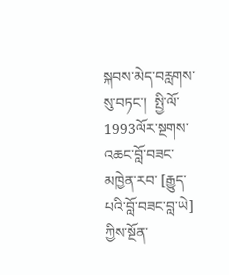སྐབས་མེད་བརླགས་སུ་བཏང་།  སྤྱི་ལོ་ 1993ལོར་སྔགས་འཆང་བློ་བཟང་མཁྱེན་རབ་ [རྒྱུད་པའི་བློ་བཟང་བླ་ཡེ] ཀྱིས་སྔོན་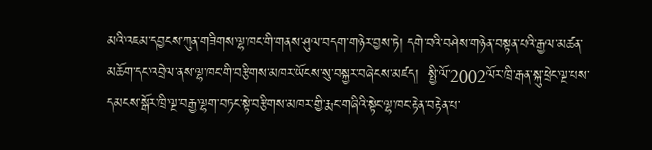མའི་འཇམ་དབྱངས་ཀུན་གཟིགས་ལྷ་ཁང་གི་གནས་ཤུལ་བདག་གཉེར་བྱས་ཏེ། དགེ་བའི་བཤེས་གཉེན་བསྟན་པའི་རྒྱལ་མཚན་མཆོག་དང་འབྲེལ་ནས་ལྷ་ཁང་གི་བརྩིགས་མཁར་ཡོངས་སུ་བསྐྱར་བཞེངས་མཛད།  སྤྱི་ལོ་2002ལོར་ཁྲི་རྒན་སྐུ་ཕྲེང་ལྔ་པས་དམངས་སྒོར་ཁྲི་ལྔ་བརྒྱ་ལྷག་བཏང་སྟེ་བརྩིགས་མཁར་གྱི་རྨང་གཞིའི་སྟེང་ལྷ་ཁང་རྟེན་བརྟེན་པ་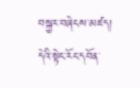བསྐྱར་བཞེངས་མཛད། དེའི་སྟེང་རོང་དབོན་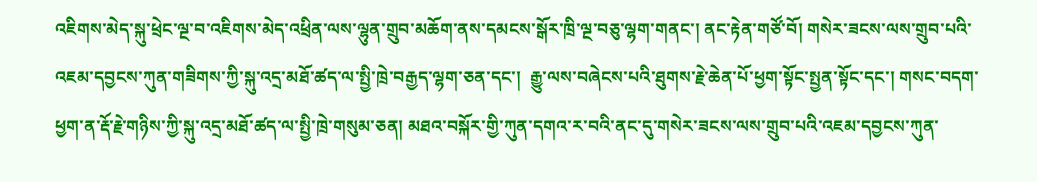འཇིགས་མེད་སྐུ་ཕྲེང་ལྔ་བ་འཇིགས་མེད་འཕྲིན་ལས་ལྷུན་གྲུབ་མཆོག་ནས་དམངས་སྒོར་ཁྲི་ལྔ་བཅུ་ལྷག་གནང་། ནང་རྟེན་གཙོ་བོ། གསེར་ཟངས་ལས་གྲུབ་པའི་འཇམ་དབྱངས་ཀུན་གཟིགས་ཀྱི་སྐུ་འདྲ་མཐོ་ཚད་ལ་སྤྱི་ཁྲེ་བརྒྱད་ལྷག་ཅན་དང་།  རྒྱུ་ལས་བཞེངས་པའི་ཐུགས་རྗེ་ཆེན་པོ་ཕྱག་སྟོང་སྤྱན་སྟོང་དང་། གསང་བདག་ཕྱག་ན་རྡོ་རྗེ་གཉིས་ཀྱི་སྐུ་འདྲ་མཐོ་ཚད་ལ་སྤྱི་ཁྲེ་གསུམ་ཅན། མཐའ་བསྐོར་གྱི་ཀུན་དགའ་ར་བའི་ནང་དུ་གསེར་ཟངས་ལས་གྲུབ་པའི་འཇམ་དབྱངས་ཀུན་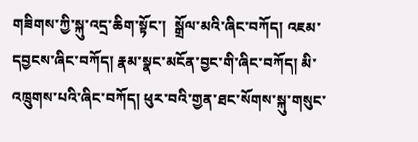གཟིགས་ཀྱི་སྐུ་འདྲ་ཆིག་སྟོང་།  སྒྲོལ་མའི་ཞིང་བཀོད། འཇམ་དབྱངས་ཞིང་བཀོད། རྣམ་སྣང་མངོན་བྱང་གི་ཞིང་བཀོད། མི་འཁྲུགས་པའི་ཞིང་བཀོད། ཕུར་བའི་གྱན་ཐང་སོགས་སྐུ་གསུང་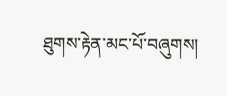ཐུགས་རྟེན་མང་པོ་བཞུགས།